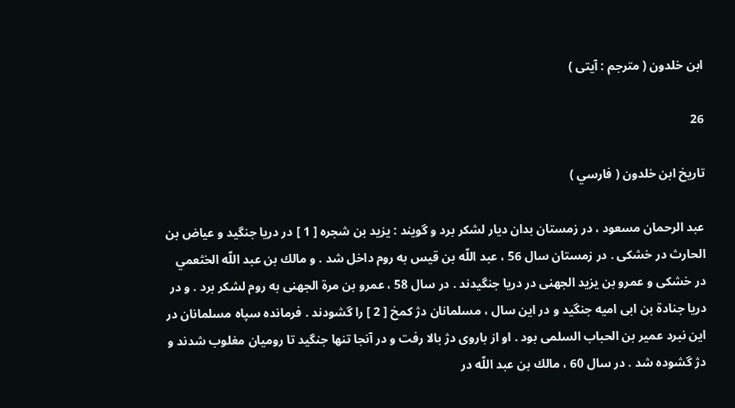ابن خلدون ( مترجم : آيتى )

26

تاريخ ابن خلدون ( فارسي )

عبد الرحمان مسعود ، در زمستان بدان ديار لشكر برد و گويند : يزيد بن شجره [ 1 ] در دريا جنگيد و عياض بن الحارث در خشكى . در زمستان سال 56 ، عبد اللّه بن قيس به روم داخل شد . و مالك بن عبد اللّه الخثعمي در خشكى و عمرو بن يزيد الجهنى در دريا جنگيدند . در سال 58 ، عمرو بن مرة الجهنى به روم لشكر برد . و در دريا جنادة بن ابى اميه جنگيد و در اين سال ، مسلمانان دژ كمخ [ 2 ] را گشودند . فرمانده سپاه مسلمانان در اين نبرد عمير بن الحباب السلمى بود . او از باروى دژ بالا رفت و در آنجا تنها جنگيد تا روميان مغلوب شدند و دژ گشوده شد . در سال 60 ، مالك بن عبد اللّه در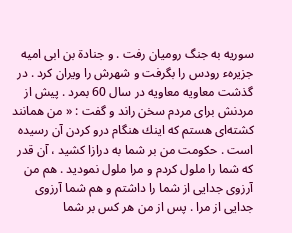سوريه به جنگ روميان رفت . و جنادة بن ابى اميه جزيرهء رودس را بگرفت و شهرش را ويران كرد . در گذشت معاويه معاويه در سال 60 بمرد . پيش از مردنش براى مردم سخن راند و گفت : « من همانند كشته‌اى هستم كه اينك هنگام درو كردن آن رسيده است . حكومت من بر شما به درازا كشيد ، آن قدر كه شما را ملول كردم و مرا ملول نموديد . هم من آرزوى جدايى از شما را داشتم و هم شما آرزوى جدايى از مرا . پس از من هر كس بر شما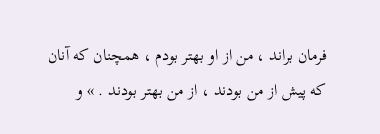فرمان براند ، من از او بهتر بودم ، همچنان كه آنان كه پيش از من بودند ، از من بهتر بودند . » و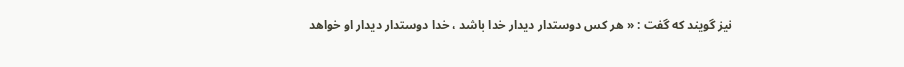نيز گويند كه گفت : « هر كس دوستدار ديدار خدا باشد ، خدا دوستدار ديدار او خواهد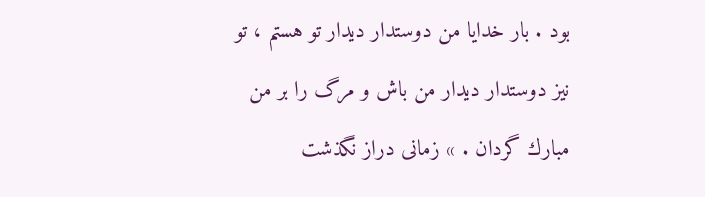بود . بار خدايا من دوستدار ديدار تو هستم ، تو نيز دوستدار ديدار من باش و مرگ را بر من مبارك گردان . » زمانى دراز نگذشت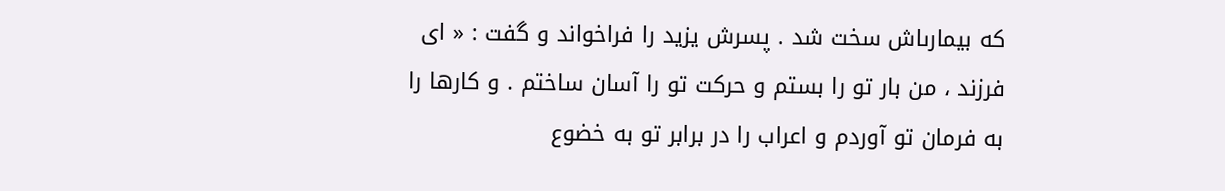كه بيمارىاش سخت شد . پسرش يزيد را فراخواند و گفت : « اى فرزند ، من بار تو را بستم و حركت تو را آسان ساختم . و كارها را به فرمان تو آوردم و اعراب را در برابر تو به خضوع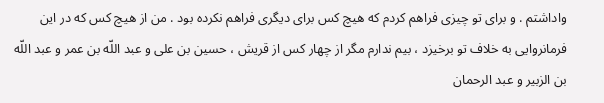واداشتم . و براى تو چيزى فراهم كردم كه هيچ كس براى ديگرى فراهم نكرده بود . من از هيچ كس كه در اين فرمانروايى به خلاف تو برخيزد ، بيم ندارم مگر از چهار كس از قريش ، حسين بن على و عبد اللّه بن عمر و عبد اللّه بن الزبير و عبد الرحمان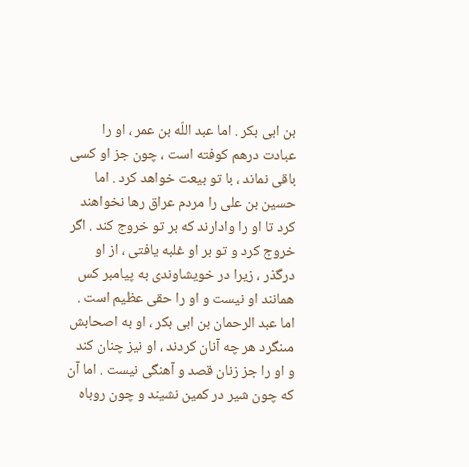بن ابى بكر . اما عبد اللّه بن عمر ، او را عبادت درهم كوفته است ، چون جز او كسى باقى نماند ، با تو بيعت خواهد كرد . اما حسين بن على را مردم عراق رها نخواهند كرد تا او را وادارند كه بر تو خروج كند . اگر خروج كرد و تو بر او غلبه يافتى ، از او درگذر ، زيرا در خويشاوندى به پيامبر كس همانند او نيست و او را حقى عظيم است . اما عبد الرحمان بن ابى بكر ، او به اصحابش مىنگرد هر چه آنان كردند ، او نيز چنان كند و او را جز زنان قصد و آهنگى نيست . اما آن كه چون شير در كمين نشيند و چون روباه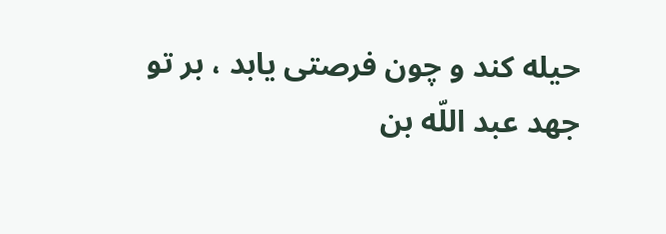حيله كند و چون فرصتى يابد ، بر تو جهد عبد اللّه بن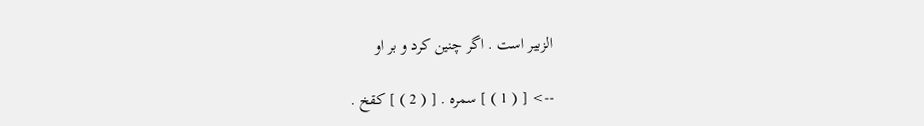الزبير است . اگر چنين كرد و بر او

--> [ ( 1 ) ] سمره . [ ( 2 ) ] كقخ .